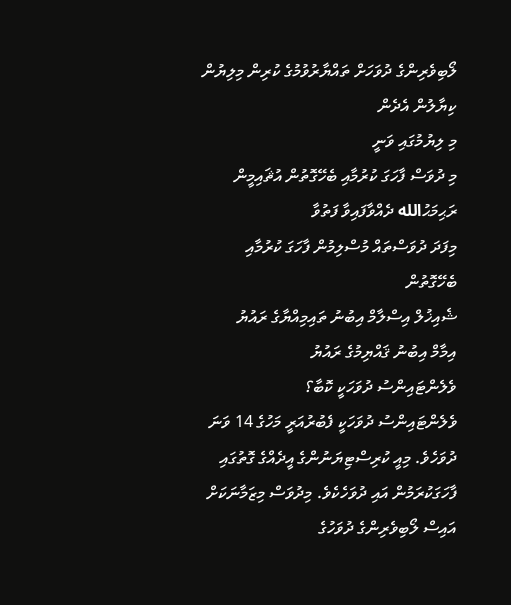ލޯބިވެރިންގެ ދުވަހަށް ތައްޔާރުވުމުގެ ކުރިން މިލިޔުން ކިޔާލުން އެދެން
މި ލިޔުމުގައި ވަނީ
މި ދުވަސް ފާހަގަ ކުރުމާއި ބެހޭގޮތުން އުޘައިމީން ރަޙިމަޙުالله ދެއްވާފައިވާ ފަތުވާ
މިފަދަ ދުވަސްތައް މުސްލިމުން ފާހަގަ ކުރުމާއި ބެހޭގޮތުން
ޝެއިޚުލް އިސްލާމް އިބުނު ތައިމިއްޔާގެ ރައުޔު
އިމާމް އިބުނު ޤައްޔިމުގެ ރައުޔު
ވެލެންޓައިންސު ދުވަހަކީ ކޮބާ؟
ވެލެންޓައިންސު ދުވަހަކީ ފެބުރުއަރީ މަހުގެ 14 ވަނަ ދުވަހެވެ. މިއީ ކުރިސްޓިޔަނުންގެ އީދެއްގެ ގޮތުގައި ފާހަގަކުރަމުން އައި ދުވަހެކެވެ. މިދުވަސް މިޒަމާނަކަށް އައިސް ލޯބިވެރިންގެ ދުވަހުގެ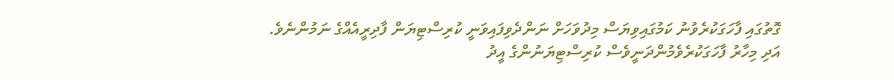ގޮތުގައި ފާހަގަކުރެވުނު ކަމުގައިވިޔަސް މިދުވަހަށް ނަންދެވިފައިވަނީ ކުރިސްޓިޔަން ފާދިރީއެއްގެ ނަމުންނެވެ.
އަދި މިހާރު ފާހަގަކުރެވެމުންދަނީވެސް ކުރިސްޓިޔަނުންގެ އީދު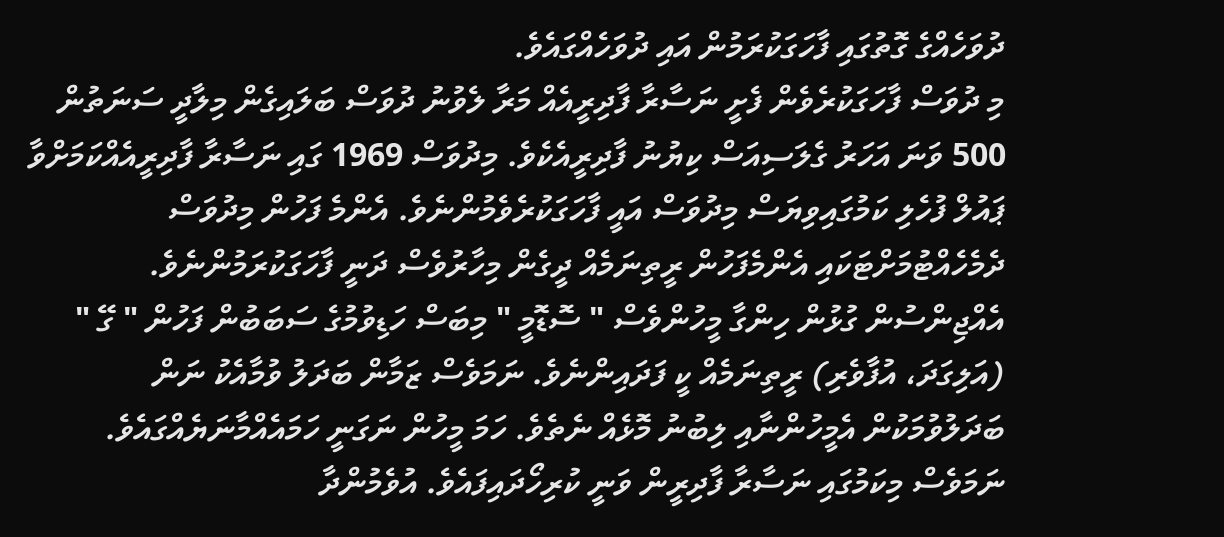ދުވަހެއްގެ ގޮތުގައި ފާހަގަކުރަމުން އައި ދުވަހެއްގައެވެ.
މި ދުވަސް ފާހަގަކުރެވެން ފެށީ ނަސާރާ ފާދިރީއެއް މަރާ ލެވުނު ދުވަސް ބަލައިގެން މިލާދީ ސަނަތުން 500 ވަނަ އަހަރު ގެލަސިއަސް ކިޔުނު ފާދިރީއެކެވެ. މިދުވަސް 1969 ގައި ނަސާރާ ފާދިރީއެއްކަމަށްވާ ޕައުލް ފުހެލި ކަމުގައިވިޔަސް މިދުވަސް އައީ ފާހަގަކުރެވެމުންނެވެ. އެންމެ ފަހުން މިދުވަސް ދެމެހެއްޓުމަށްޓަކައި އެންމެފަހުން ރީތިނަމެއް ދީގެން މިހާރުވެސް ދަނީ ފާހަގަކުރަމުންނެވެ.
އެއްޖިންސުން ގުޅުން ހިންގާ މީހުންވެސް " ސޮޑޮމީ " މިބަސް ހަޑިވުމުގެ ސަބަބުން ފަހުން " ގޭ " (އަލިގަދަ، އުފާވެރި) ރީތިނަމެއް ކީ ފަދައިންނެވެ. ނަމަވެސް ޒަމާން ބަދަލު ވުމާއެކު ނަން ބަދަލުވުމަކުން އެމީހުންނާއި ލިބުނު މޮޅެއް ނެތެވެ. ހަމަ މީހުން ނަގަނީ ހަމައެއްމާނަޔެއްގައެވެ.
ނަމަވެސް މިކަމުގައި ނަސާރާ ފާދިރީން ވަނީ ކުރިހޯދައިފައެވެ. އުވެމުންދާ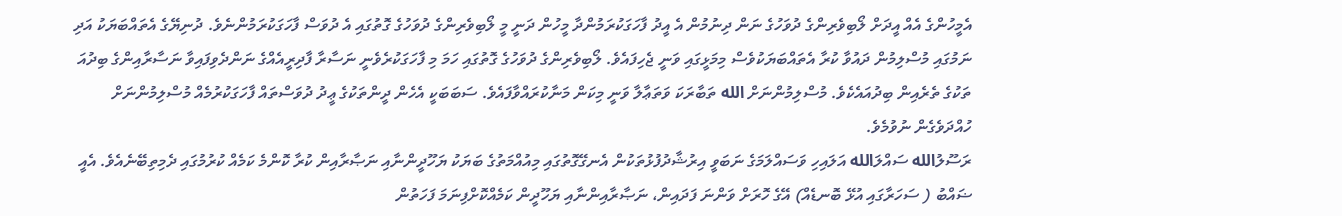އެމީހުންގެ އެއް އީދަށް ލޯބިވެރިންގެ ދުވަހުގެ ނަން ދިނުމުން އެ އީދު ފާހަގަކުރަމުންދާ މީހުން ދަނީ މީ ލޯބިވެރިންގެ ދުވަހުގެ ގޮތުގައި އެ ދުވަސް ފާހަގަކުރަމުންނެވެ. ދުނިޔޭގެ އެތައްބަޔަކު އަދި ނަމުގައި މުސްލިމުން ދައުވާ ކުރާ އެތައްބަޔަކުވެސް މިމަޅީގައި ވަނީ ޖެހިފައެވެ. ލޯބިވެރިންގެ ދުވަހުގެ ގޮތުގައި ހަމަ މި ފާހަގަކުރެވެނީ ނަސާރާ ފާދިރީއެއްގެ ނަންދެވިފައިވާ ނަސާރާއިންގެ ބިދުއަ ތަކުގެ ތެރެއިން ބިދުއައެކެވެ. މުސްލިމުންނަށް الله ތަބާރަކަ ވަތަޢާލާ ވަނީ މިކަން މަނާކުރައްވާފައެވެ. ސަބަބަކީ އެހެން ދީންތަކުގެ ޢީދު ދުވަސްތައް ފާހަގަކުރުމެއް މުސްލިމުންނަށް ހުއްދަވެގެން ނުވުމެވެ.
ރަސޫލުالله ސައްލަالله އަލައިހި ވަސައްލަމަގެ ނަބަވީ އިރުޝާދުފުޅުތަކުން އެނގޭގޮތުގައި މިއުއްމަތުގެ ބަޔަކު ޔަހޫދީންނާއި ނަޞާރާއިން ކުރާ ކޮންމެ ކަމެއް ކުރުމުގައި ދެމިތިބޭނެއެވެ. އެއީ ޟައްބު ( ސަހަރާގައި އުޅޭ ބޮނޑެއް) އޭގެ ހޮރަށް ވަންނަ ފަދައިން، ނަޞާރާއިންނާއި ޔަހޫދީން ކަމެއްކޮށްފިނަމަ ފަހަތުން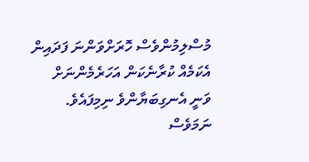މުސްލިމުންވެސް ހޮރަށްވަންނަ ފަދައިން އެކަމެއް ކުރާނެކަން އަހަރެމެންނަށް ވަނީ އެނގިބަޔާންވެ ނިމިފައެވެ. ނަމަވެސް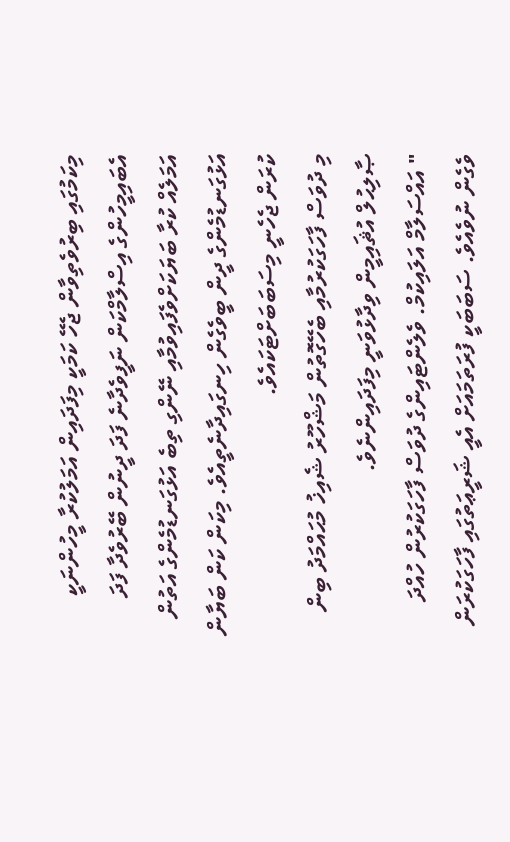މިކަމުގައި ބިރުވެތިވާން ޖެހޭ ކަމަކީ މިފަދައިން އަމަލުކުރާ މީހުންނަކީ އެބައިމީހުންގެ އިސްލާމްކަން ނަފީވެދާނެ ފަދަ ދީނުން ބޭރުވެދާ ފަދަ އަމަލެއް ކުރާ ބަޔަކަށްވެފައިވުމާއި ނޭންގި ތިބެ އަޅުގަނޑުމެންގެ އަތުން އަޅުގަނޑުމެންގެ ދީން ބީވެގެން ހިނގައިދާނެތީއެވެ. މިކަން ކަން ބަޔާން ކުރަން ޖެހެނީ މިސަބަބަށްޓަކައެވެ.
މި ދުވަސް ފާހަގަކުރުމާއި ބެހޭގޮތުން މަޝްހޫރު ޝެއިޚު މުޙައްމަދު ބިން ޞާލިޙުލް އުޘައިމީން ވިދާޅުވަނީ މިފަދައިންނެވެ.
" އައްސަލާމް އަލައިކުމް. ވެލެންޓައިންގެ ދުވަސް ފާހަގަކުރުން ހުއްދަ ވެގެން ނުވެއެވެ. ސަބަބަކީ ފުރަތަމައަށް އެއީ ޝަރީޢަތުގައި ފާހަގަކުރަން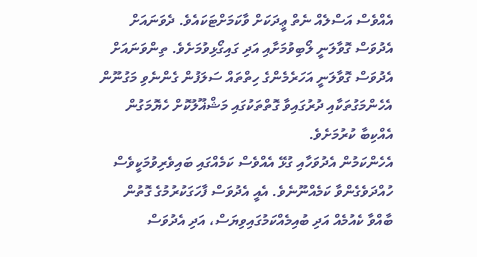އެއްވެސް އަސްލެއް ނެތް ޢީދަކަށް ވާކަމަށްޓަކައެވެ. ދެވަނައަށް އެދުވަސް ގޮވާލަނީ ލޯބިވުމަށާއި އަދި ގައިގޯޅިވުމަށެވެ. ތިންވަނައަށް އެދުވަސް ގޮވާލަނީ އަހަރެމެންގެ ހިތްތައް ސަލަފުން ގެންނެވި މަގުނޫން އެހެންމަގުތަކާއި ދުރުގައިވާ ގޮތްތަކުގައި މަޝްޣޫލުކޮށް ހެޔޮމަގުން އެއްކިބާ ކުރުމަށެވެ.
އެހެންކަމުން އެދުވަހާއި ގުޅޭ އެއްވެސް ކަމެއްގައި ބައިވެރިވުމަކީވެސް ހުއްދަވެގެންވާ ކަމެއްނޫނެވެ. އެއީ އެދުވަސް ފާހަގަކުރުމުގެ ގޮތުން ބާއްވާ ކެއުމެއް އަދި ބުއިމެއްކަމުގައިވިޔަސް، އަދި އެދުވަސް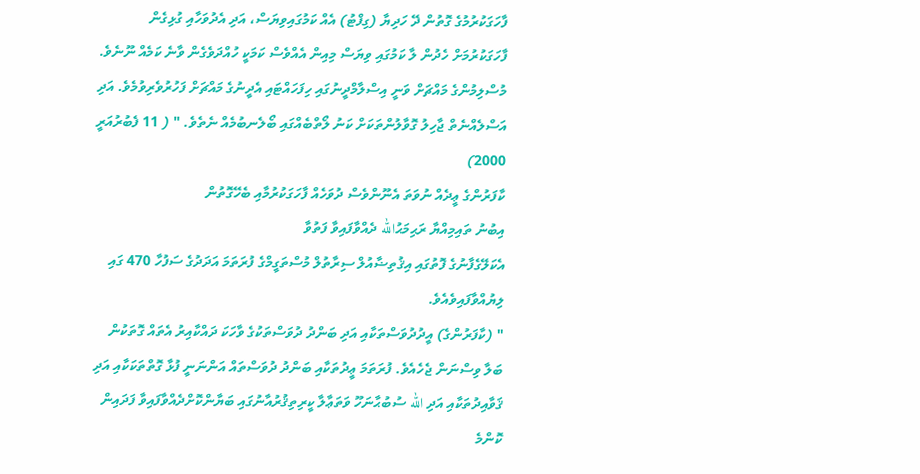ފާހަގަކުރުމުގެ ގޮތުން ދޭ ހަދިޔާ (ގިފްޓު) އެއް ކަމުގައިވިޔަސް، އަދި އެދުވަހާއި ގުޅިގެން ފާހަގަކުރުމަށް ހެދުން ލާ ކަމުގައި ވިޔަސް މިއިން އެއްވެސް ކަމަކީ ހުއްދަވެގެން ވާނެ ކަމެއް ނޫނެވެ.
މުސްލިމުންގެ މައްޗަށް ވަނީ އިސްލާމްދީނުގައި ހިފަހައްޓައި އެދީނުގެ މައްޗަށް ފަހުރުވެރިވުމެވެ. އަދި އަސްލެއްނެތް ޖާހިލު ގޮވާލުންތަކަށް ކަނު ލޯތްބެއްގައި ބޯލެނބުމެއް ނެތެވެ. " ( 11 ފެބުރުއަރީ 2000)
ކާފަރުންގެ ޢީދެއް ނުވަތަ އެނޫންވެސް ދުވަހެއް ފާހަގަކުރުމާއި ބެހޭގޮތުން
އިބުނު ތައިމިއްޔާ ރަޙިމަޙުالله ދެއްވާފައިވާ ފަތުވާ
އެކަލޭގެފާނުގެ ފޮތުގައި އިޤުތިޟާއުލް ސިރާތުލް މުސްތަގީމްގެ ފުރަތަމަ އަދަދުގެ ސަފުހާ 470 ގައި ލިޔުއްވާފައިވެއެވެ.
" (ކާފަރުންގެ) އީދުދުވަސްތަކާއި އަދި ބަންދު ދުވަސްތަކުގެ ވާހަކަ ދައްކާއިރު އެތައް ގޮތަކުން ބަލާ ވިސްނަން ޖެހެއެވެ. ފުރަތަމަ ޢީދުތަކާއި ބަންދު ދުވަސްތައް އަންނަނީ ފުޅާ ގޮތްތަކަކާއި އަދި ޤަވާއިދުތަކާއި އަދި الله ސުބުޙާނަހޫ ވަތަޢާލާ ކީރިތިޤުރުއާނުގައި ބަޔާންކޮށްދެއްވާފައިވާ ފަދައިން ކޮންމެ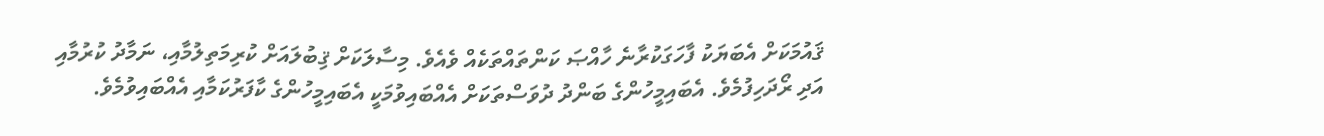ޤައުމަކަށް އެބަޔަކު ފާހަގަކުރާނެ ހާއްޞަ ކަންތައްތަކެއް ވެއެވެ. މިސާލަކަށް ޤިބުލައަށް ކުރިމަތިލުމާއި، ނަމާދު ކުރުމާއި އަދި ރޯދަހިފުމެވެ. އެބައިމީހުންގެ ބަންދު ދުވަސްތަކަށް އެއްބައިވުމަކީ އެބައިމީހުންގެ ކާފަރުކަމާއި އެއްބައިވުމެވެ.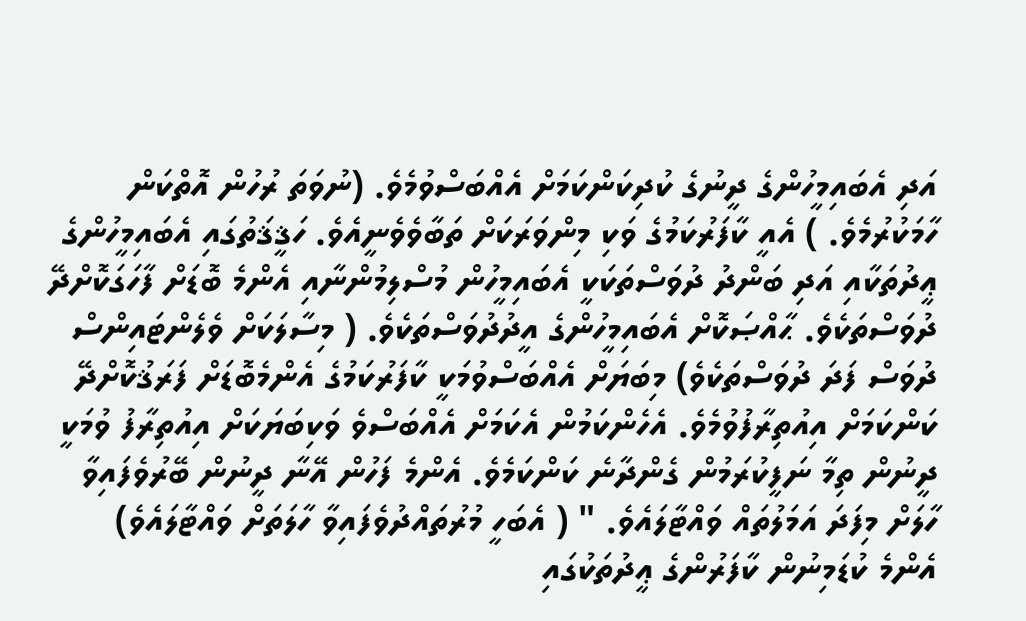އަދި އެބައިމީހުންގެ ދީނުގެ ކުދިކަންކަމަށް އެއްބަސްވުމެވެ. (ނުވަތަ ރުހުން އޮތްކަން ހާމަކުރުމެވެ. ) އެއީ ކާފަރުކަމުގެ ވަކި މިންވަރަކަށް ތަބާވެވެނީއެވެ. ހަޤީޤަތުގައި އެބައިމީހުންގެ ޢީދުތަކާއި އަދި ބަންދު ދުވަސްތަކަކީ އެބައިމީހުން މުސްލިމުންނާއި އެންމެ ބޮޑަށް ފާހަގަކޮށްދޭ ދުވަސްތަކެވެ. ޙާއްޞަކޮށް އެބައިމީހުންގެ އީދުދުވަސްތަކެވެ. ( މިސާލަކަށް ވެލެންޓައިންސް ދުވަސް ފަދަ ދުވަސްތަކެވެ) މިބަޔަށް އެއްބަސްވުމަކީ ކާފަރުކަމުގެ އެންމެބޮޑަށް ފަރަޤުކޮށްދޭ ކަންކަމަށް އިއުތިރާފުވުމެވެ. އެހެންކަމުން އެކަމަށް އެއްބަސްވެ ވަކިބަޔަކަށް އިއުތިރާފު ވުމަކީ ދީނުން ތިމާ ނަފީކުރަމުން ގެންދާނެ ކަންކަމެވެ. އެންމެ ފަހުން އޭނާ ދީނުން ބޭރުވެފައިވާ ހާލަށް މިފަދަ އަމަލުތައް ވައްޓާލައެވެ. " ( އެބަހީ މުރުތައްދުވެފައިވާ ހާލަތަށް ވައްޓާލައެވެ)
އެންމެ ކުޑަމިނުން ކާފަރުންގެ ޢީދުތަކުގައި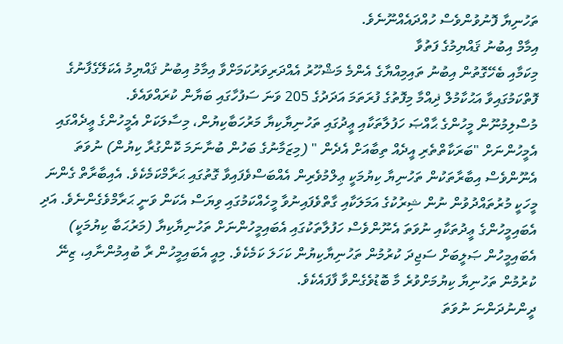ތަހުނިޔާ ފޮނުވުންވެސް ހުއްދައެއްނޫނެވެ.
އިމާމް އިބުނު ޤައްޔިމުގެ ފަތުވާ
މިކަމާއި ބެހޭގޮތުން އިބުނު ތައިމިއްޔާގެ އެންމެ މަޝްހޫރު އެއްދަރިވަރުކަމަށްވާ އިމާމު އިބުނު ޤައްޔިމު އެކަލޭގެފާނުގެ ފޮތްކަމުގައިވާ އަޙުކާމުލް ޛިއްމާ މިފޮތުގެ ފުރަތަމަ އަދަދުގެ 205 ވަނަ ސަފުހާގައި ބަޔާން ކުރައްވައެވެ.
މުސްލިމުނޫން މީހުންގެ ޙާއްޞަ ހަފުލާތަކާއި ޢީދުގައި ތަހުނިޔާކިޔާ މަރުހަބާކިޔުން، މިސާލަކަށް އެމީހުންގެ ޢީދެއްގައި އެމީހުންނަށް "ބަރަކާތްތެރި އީދެއް ތިބާއަށް އެދެން " (މިޒަމާނުގެ ބަހުން ބުނާނަމަ ކޮންގުރާ ކިޔުން) ނުވަތަ އެނޫންވެސް އިބާރާތަކުން ތަހުނިޔާ ކިޔުމަކީ ޢިލްމުވެރިން އެއްބަސްވެފައިވާ ގޮތުގައި ޙަރާމްކަމެކެވެ. އެއިބާރާތް ގެންނަ މީހަކީ މުރުތައްދުވުން ނުން ޝިރުކުގެ އަމަލަކާއި ގާތްވެފައިނުވާ މީހެއްކަމުގައި ވިޔަސް އެކަން ވަނީ ޙަރާމްވެގެންނެވެ. އަދި އެބައިމީހުންގެ ޢީދުތަކާއި ނުވަތަ އެނޫންވެސް ހަފުލާތަކުގައި އެބައިމީހުންނަށް ތަހުނިޔާކިޔާ (މަރުޙަބާ ކިޔުމަކީ) އެބައިމީހުން ޞަލީބަށް ސަޖިދަ ކުރުމުން ތަހުނިޔާކިޔުން ކަހަލަ ކަމެކެވެ. މިއީ އެބައިމީހުން ރާ ބުއިމުންނާއި، ޒިނޭ ކުރުމުން ތަހުނިޔާ ކިޔުމަށްވުރެ މާ ބޮޑުވެގެންވާ ފާފައެކެވެ.
ދީންނުދަންނަ ނުވަތަ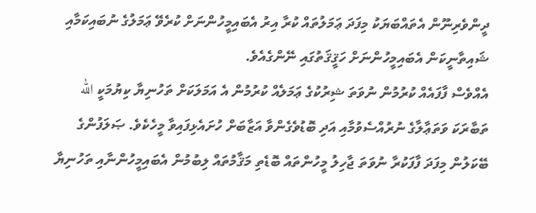ދީންވެރިނޫން އެތައްބަޔަކު މިފަދަ ޢަމަލުތައް ކުރާ އިރު އެބައިމީހުންނަށް ކުރެވޭ ޢަމަލުގެ ނުބައިކަމާއި ޝައިތާނީކަން އެބައިމީހުންނަށް ހަޤީޤަތުގައި ނޭންގެއެވެ.
އެއްވެސް ފާފައެއް ކުރުމުން ނުވަތަ ޝިރުކުގެ ޢަމަލެއް ކުރުމުން އެ އަމަލަކަށް ތަހުނިޔާ ކިޔުމަކީ الله ތަބާރަކަ ވަތަޢާލާގެ ނުރުއްސެވުމާއި އަދި ބޮޑުވެގެންވާ އަޒާބަށް ހުށައެޅިފައިވާ މީހެކެވެ. ޞަލަފުންގެ ބޭކަލުން މިފަދަ ފާފަކުރާ ނުވަތަ ޖާހިލު މީހުންތައް ބޮޑެތި މަޤާމުތައް ލިބުމުން އެބައިމީހުންނާއި ތަހުނިޔާ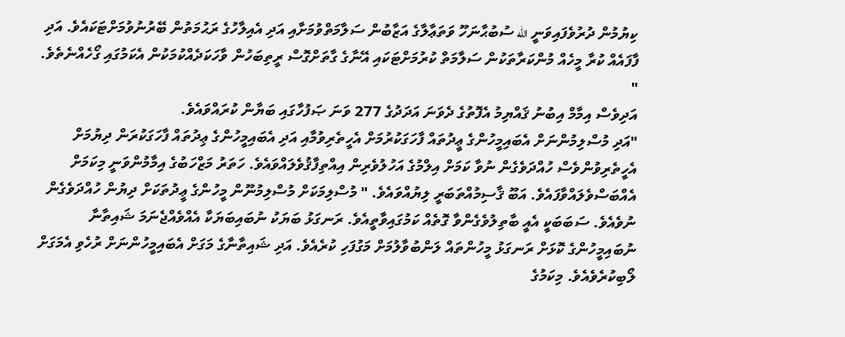ކިޔުމުން ދުރުވެފައިވަނީ الله ސުބުޙާނަހޫ ވަތަޢާލާގެ އަޒާބުން ސަލާމަތްވުމަށާއި އަދި އެއިލާހުގެ ރަޙުމަތުން ބޭރުނުވުމަށްޓަކައެވެ. އަދި ފާފައެއް ކުރާ މީހެއް މުންކަރާތަކުން ސަލާމަތް ކުރުމަށްޓަކައި އޭނާގެ ގާތަށްގޮސް ރީތިބަހުން ވާހަކަދެއްކުމަކުން އެކަމުގައި ގޯހެއްނެތެވެ. "
އަދިވެސް އިމާމް އިބުނު ޤައްޔިމު އެފޮތުގެ ދެވަނަ އަދަދުގެ 277 ވަނަ ޞަފުހާގައި ބަޔާން ކުރައްވައެވެ.
"އަދި މުސްލިމުންނަށް އެބައިމީހުންގެ ޢީދުތައް ފާހަގަކުރުމަށް އެހީތެރިވުމާއި އަދި އެބައިމީހުންގެ ޢިދުތައް ފާހަގަކުރަން ދިޔުމަށް އެހީތެރިވުންވެސް ހުއްދަވެގެން ނުވާ ކަމަށް އިލްމުގެ އަހުލުވެރިން އިއްތިފާޤުވެލައްވައެވެ. ހަތަރު މަޒްހަބުގެ އިމާމުންވަނީ މިކަމަށް އެއްބަސްވެލައްވާފައެވެ. އަބޫ ޤާސިމުއްތަބަރީ ލިޔުއްވައެވެ. " މުސްލިމަކަށް މުސްލިމުނޫން މީހުންގެ ޢީދުތަކަށް ދިޔުން ހުއްދަވެގެން ނުވެއެވެ. ސަބަބަކީ އެއީ ބާތިލުވެގެންވާ ގޮތެއް ކަމުގައިވާތީއެވެ. ރަނގަޅު ބަޔަކު ނުބައިބަޔަކާ އެއްވެއްޖެނަމަ ޝައިތާނާ ނުބައިމީހުންގެ ކޮޅަށް ރަނގަޅު މީހުންތައް ލަންބުވާލުމަށް މަގުފަހި ކުރެއެވެ. އަދި ޝައިތާނާގެ މަގަށް އެބައިމީހުންނަށް ރުހެވި އެމަގަށް ލޯބިކުރެވެއެވެ. މިކަމުގެ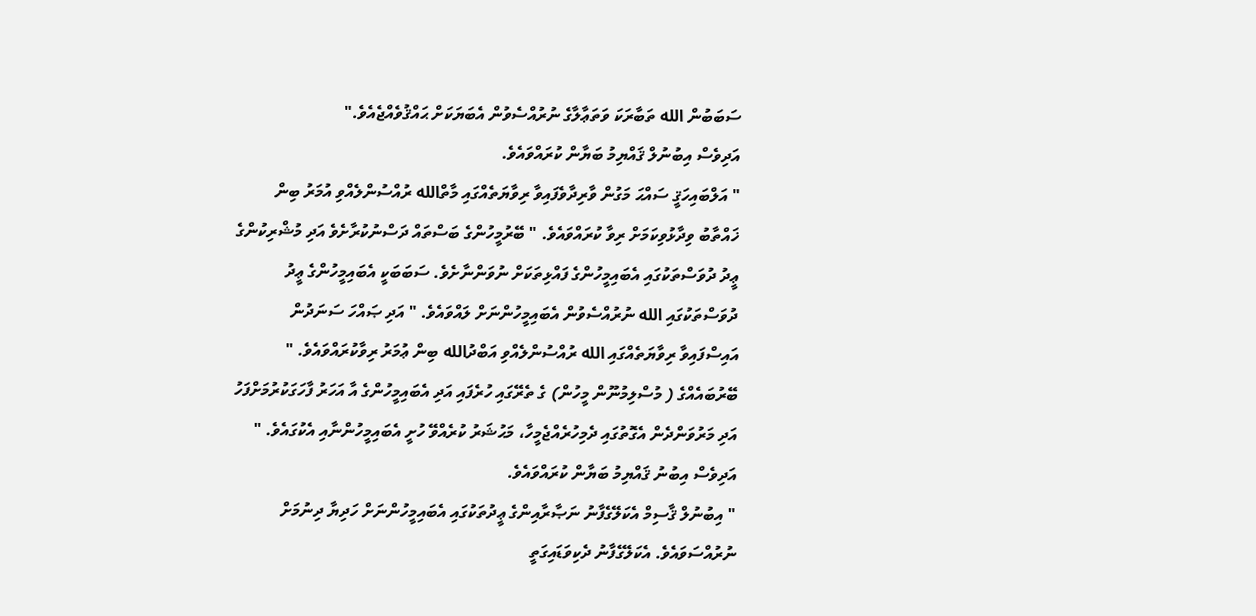ސަބަބުން الله ތަބާރަކަ ވަތަޢާލާގެ ނުރުއްސެވުން އެބަޔަކަށް ޙައްޤުވެއްޖެއެވެ."
އަދިވެސް އިބުނުލް ޤައްޔިމު ބަޔާން ކުރައްވައެވެ.
" އަލްބައިހަޤީ ސައްޙަ މަގުން ވާރިދާވެފައިވާ ރިވާޔަތެއްގައި މާތްالله ރުއްސުންލެއްވި އުމަރު ބިން ޚައްތާބު ވިދާޅުވިކަމަށް ރިވާ ކުރައްވައެވެ. " ބޭރުމީހުންގެ ބަސްތައް ދަސްނުކުރާށެވެ އަދި މުޝްރިކުންގެ ޢީދު ދުވަސްތަކުގައި އެބައިމީހުންގެ ފައްޅިތަކަށް ނުވަންނާށެވެ. ސަބަބަކީ އެބައިމީހުންގެ ޢީދު ދުވަސްތަކުގައި الله ނުރުއްސެވުން އެބައިމީހުންނަށް ލައްވައެވެ. " އަދި ޞައްހަ ސަނަދުން އައިސްފައިވާ ރިވާޔަތެއްގައި الله ރުއްސުންލެއްވި އަބްދުالله ބިން ޢުމަރު ރިވާކުރައްވައެވެ. " ބޭރުބައެއްގެ ( މުސްލިމުނޫން މީހުން) ގެ ތެރޭގައި ހުރެފައި އަދި އެބައިމީހުންގެ އާ އަހަރު ފާހަގަކުރުމަށްފަހު އަދި މަރުވަންދެން އެގޮތުގައި ދެމިހުރެއްޖެމީހާ، މަޙުޝަރު ކުރެއްވޭ ހުށީ އެބައިމީހުންނާއި އެކުގައެވެ. "
އަދިވެސް އިބުނު ޤައްޔިމު ބަޔާން ކުރައްވައެވެ.
" އިބުނުލް ޤާސިމް އެކަލޭގެފާނު ނަޞާރާއިންގެ ޢީދުތަކުގައި އެބައިމީހުންނަށް ހަދިޔާ ދިނުމަށް ނުރުއްސަވައެވެ. އެކަލޭގެފާނު ދެކިވަޑައިގަތީ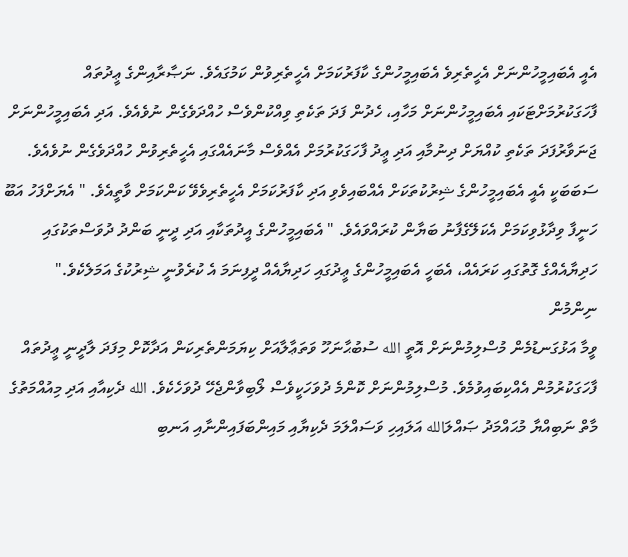އެއީ އެބައިމީހުންނަށް އެހީތެރިވެ އެބައިމީހުންގެ ކާފަރުކަމަށް އެހީތެރިވުން ކަމުގައެވެ. ނަޞާރާއިންގެ ޢީދުތައް ފާހަގަކުރުމަށްޓަކައި އެބައިމީހުންނަށް މަހާއި، ހެދުން ފަދަ ތަކެތި ވިއްކުންވެސް ހުއްދަވެގެން ނުވެއެވެ. އަދި އެބައިމީހުންނަށް ޖަނަވާރުފަދަ ތަކެތި ކުއްޔަށް ދިނުމާއި އަދި ޢީދު ފާހަގަކުރުމަށް އެއްވެސް މާނައެއްގައި އެހީތެރިވުން ހުއްދަވެގެން ނުވެއެވެ. ސަބަބަކީ އެއީ އެބައިމީހުންގެ ޝިރުކުތަކަށް އެއްބައިވެވި އަދި ކާފަރުކަމަށް އެހީތެރިވެވޭ ކަންކަމަށް ވާތީއެވެ. " އެޔަށްފަހު އަބޫ ހަނީފާ ވިދާޅުވިކަމަށް އެކަލޭގެފާނު ބަޔާން ކުރައްވައެވެ. " އެބައިމީހުންގެ އީދުތަކާއި އަދި ދީނީ ބަންދު ދުވަސްތަކުގައި ހަދިޔާއެއްގެ ގޮތުގައި ކަރައެއް، އެބަހީ އެބައިމީހުންގެ ޢީދުގައި ހަދިޔާއެއް ދީފިނަމަ އެ ކުރެވުނީ ޝިރުކުގެ އަމަލެކެވެ."
ނިންމުން
ވީމާ އަޅުގަނޑުމެން މުސްލިމުންނަށް އޮތީ الله ސުބުޙާނަހޫ ވަތަޢާލާއަށް ކިޔަމަންތެރިކަން އަދާކޮށް މިފަދަ ލާދީނީ ޢީދުތައް ފާހަގަކުރުމުން އެއްކިބައިވުމެވެ. މުސްލިމުންނަށް ކޮންމެ ދުވަހަކީވެސް ލޯބިވާންޖެހޭ ދުވަހެކެވެ. الله ދެކިއާއި އަދި މިއުއްމަތުގެ މާތް ނަބިއްޔާ މުޙައްމަދު ޞައްލަالله އަލައިހި ވަސައްލަމަ ދެކިޔާއި މައިންބަފައިންނާއި އަނބި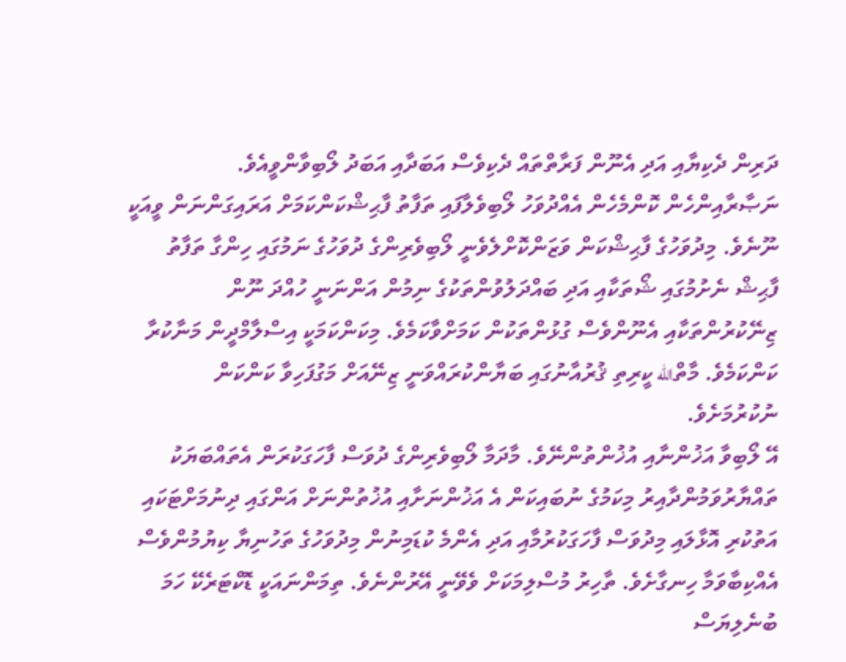ދަރިން ދެކިޔާއި އަދި އެނޫން ފަރާތްތައް ދެކިވެސް އަބަދާއި އަބަދު ލޯބިވާންވީއެވެ. ނަޞާރާއިންހެން ކޮންމެހެން އެއްދުވަހު ލޯބިވެލާފައި ތަފާތު ފާޙިޝްކަންކަމަށް އަރައިގަންނަން ވީއަކީ ނޫނެވެ. މިދުވަހުގެ ފާޙިޝްކަން ވަޒަންކޮށްލެވެނީ ލޯބިވެރިންގެ ދުވަހުގެ ނަމުގައި ހިންގާ ތަފާތު ފާޙިޝް ނެށުމުގައި ޝޯތަކާއި އަދި ބައްދަލުވުންތަކުގެ ނިމުން އަންނަނީ ހުއްދަ ނޫން ޒިނޭކުރުންތަކާއި އެނޫންވެސް ގުޅުންތަކުން ކަމަށްވާކަމެވެ. މިކަންކަމަކީ އިސްލާމްދީން މަނާކުރާ ކަންކަމެވެ. މާތްالله ކީރިތި ޤުރުއާނުގައި ބަޔާންކުރައްވަނީ ޒިނޭއަށް މަގުފަހިވާ ކަންކަން ނުކުރުމަށެވެ.
އޭ ލޯބިވާ އަޚުންނާއި އުޚުންތުންނޭވެ. މާދަމާ ލޯބިވެރިންގެ ދުވަސް ފާހަގަކުރަން އެތައްބަޔަކު ތައްޔާރުވަމުންދާއިރު މިކަމުގެ ނުބައިކަން އެ އަޚުންނަށާއި އުޚުތުންނަށް އަންގައި ދިނުމަށްޓަކައި އަތުކުރި އޮޅާލައި މިދުވަސް ފާހަގަކުރުމާއި އަދި އެންމެ ކުޑަމިނުން މިދުވަހުގެ ތަހުނިޔާ ކިޔުމުންވެސް އެއްކިބާވަމާ ހިނގާށެވެ. ތާހިރު މުސްލިމަކަށް ވެވޭނީ އޭރުންނެވެ. ތިމަންނައަކީ ޑޮކްޓަރެކޭ ހަމަ ބުނެލިޔަސް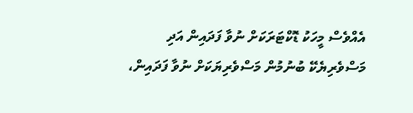އެއްވެސް މީހަކު ޑޮކްޓަރަކަށް ނުވާ ފަދައިން އަދި މަސްވެރިޔެކޭ ބުނުމުން މަސްވެރިޔަކަށް ނުވާ ފަދައިން،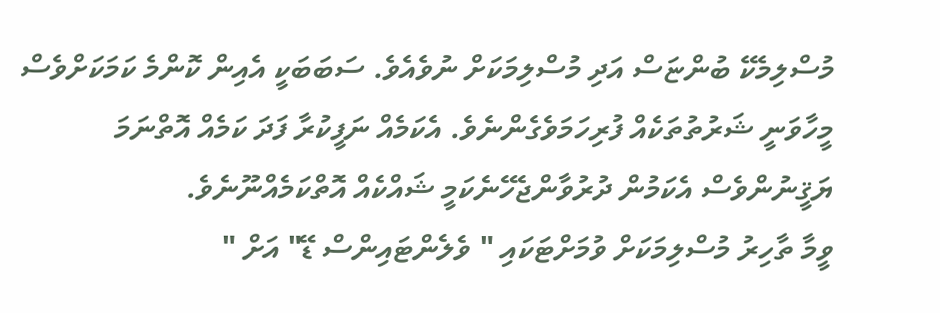މުސްލިމެކޭ ބުންޏަސް އަދި މުސްލިމަކަށް ނުވެއެވެ. ސަބަބަކީ އެއިން ކޮންމެ ކަމަކަށްވެސް މީހާވަނީ ޝަރުތުތަކެއް ފުރިހަމަވެގެންނެވެ. އެކަމެއް ނަފީކުރާ ފަދަ ކަމެއް އޮތްނަމަ ޔަޤީނުންވެސް އެކަމުން ދުރުވާންޖެހޭނެކަމީ ޝައްކެއް އޮތްކަމެއްނޫނެވެ.
ވީމާ ތާހިރު މުސްލިމަކަށް ވުމަށްޓަކައި " ވެލެންޓައިންސް ޑޭ" އަށް "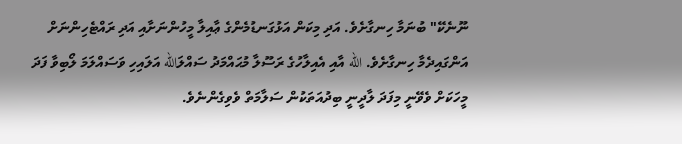ނޫނެކޭ" ބުނަމާ ހިނގާށެވެ. އަދި މިކަން އަޅުގަނޑުމެންގެ ޢާއިލާ މީހުންނަށާއި އަދި ރައްޓެހިންނަށް އަންގައިދެމާ ހިނގާށެވެ. الله އާއި އެއިލާހުގެ ރަސޫލާ މުޙައްމަދު ސައްލަالله އަލައިހި ވަސައްލަމަ ލޯބިވާ ފަދަ މީހަކަށް ވެވޭނީ މިފަދަ ލާދީނީ ބިދުއަތަކުން ސަލާމަތް ވެވިގެންނެވެ.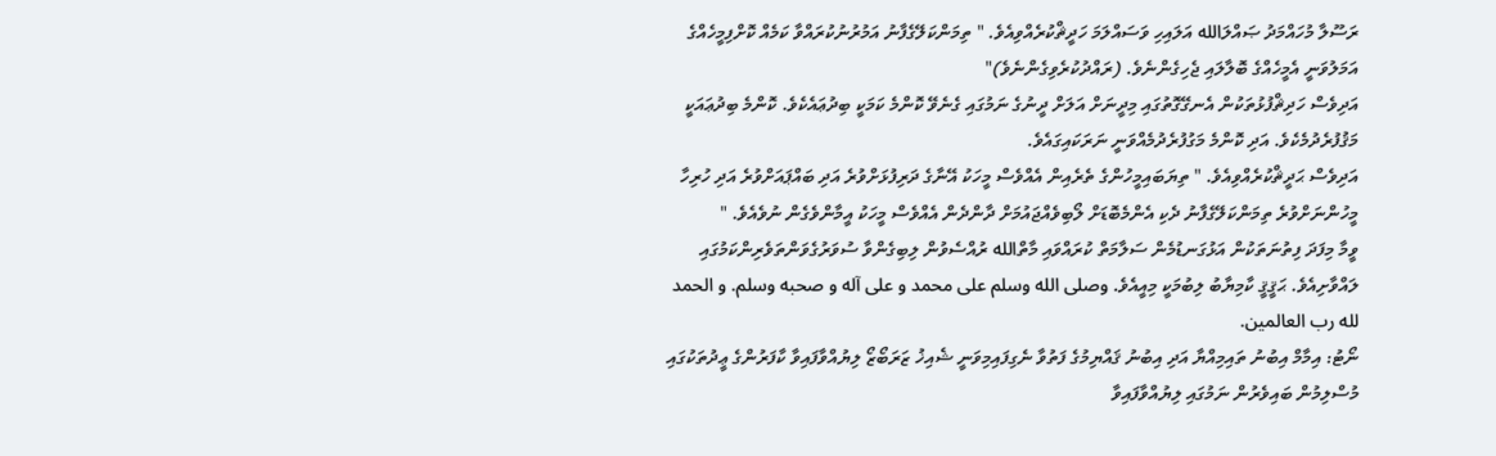ރަސޫލާ މުހައްމަދު ޞައްލަالله އަލައިހި ވަސައްލަމަ ހަދީޘްކުރެއްވިއެވެ. " ތިމަންކަލޭގެފާނު އަމުރުނުކުރައްވާ ކަމެއް ކޮށްފިމީހެއްގެ އަމަލުވަނީ އެމީހެއްގެ ބޮލާލައި ޖެހިގެންނެވެ. (ރައްދުކުރެވިގެންނެވެ)"
އަދިވެސް ހަދިޘްފުޅުތަކުން އެނގޭގޮތުގައި މިދީނަށް އަލަށް ދީނުގެ ނަމުގައި ގެނެވޭ ކޮންމެ ކަމަކީ ބިދުޢައެކެވެ. ކޮންމެ ބިދުޢައަކީ މަޤުފުރެދުމެކެވެ. އަދި ކޮންމެ މަގުފުރެދުމެއްވަނީ ނަރަކައިގައެވެ.
އަދިވެސް ޙަދީޘްކުރެއްވިއެވެ. " ތިޔަބައިމީހުންގެ ތެރެއިން އެއްވެސް މީހަކު އޭނާގެ ދަރިފުޅަށްވުރެ އަދި ބައްޕައަށްވުރެ އަދި ހުރިހާ މީހުންނަށްވުރެ ތިމަންކަލޭގެފާނު ދެކި އެންމެބޮޑަށް ލޯބިވެއްޖައުމަށް ދާންދެން އެއްވެސް މީހަކު އީމާންވެގެން ނުވެއެވެ. "
ވީމާ މިފަދަ ފިތުނަތަކުން އަޅުގަނޑުމެން ސަލާމަތް ކުރައްވައި މާތްالله ރުއްސެވުން ލިބިގެންވާ ސުވަރުގެވަންތަވެރިންކަމުގައި ލައްވާށިއެވެ. ޙަޤީޤީ ކާމިޔާބު ލިބުމަކީ މިއީއެވެ. وصلى الله وسلم على محمد و على آله و صحبه وسلم. و الحمد لله رب العالمين.
ނޯޓު: އިމާމް އިބުނު ތައިމިއްޔާ އަދި އިބުނު ޤައްޔިމުގެ ފަތުވާ ނެގިފައިމިވަނީ ޝެއިޚު ޒަރަބޯޒޯ ލިޔުއްވާފައިވާ ކާފަރުންގެ ޢީދުތަކުގައި މުސްލިމުން ބައިވެރުން ނަމުގައި ލިޔުއްވާފައިވާ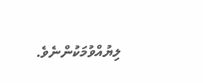ލިޔުއްވުމަކުންނެވެ.